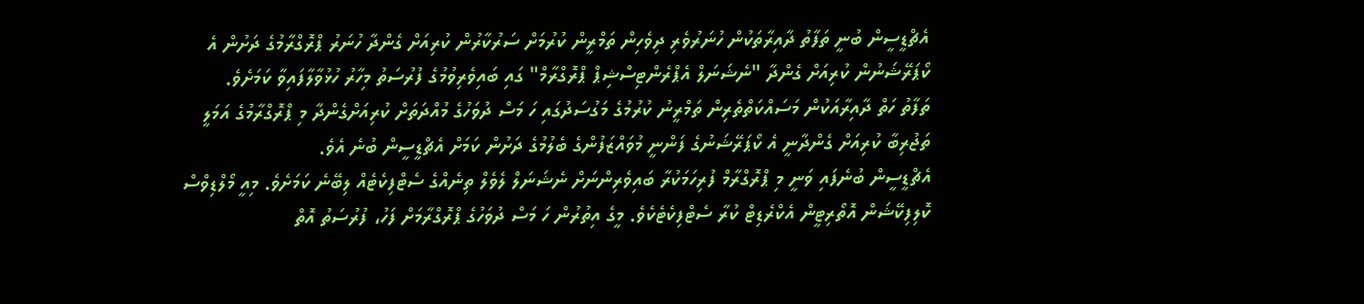އެޗްޑީސީން ބުނީ ތަފާތު ދާއިރާތަކުން ހުނަރުވެރި ދިވެހިން ތަމްރީން ކުރުމަށް ސަރުކާރުން ކުރިއަށް ގެންދާ ހުނަރު ޕްރޮގްރާމުގެ ދަށުން އެ ކޯޕަރޭޝަނުން ކުރިއަށް ގެންދާ "ނެޝަނަލް އެޕްރެންޓިސްޝިޕް ޕްރޮގްރާމް" ގައި ބައިވެރިވުމުގެ ފުރުސަތު މިހާރު ހުޅުވާލާފައިވާ ކަމަށެވެ.
ތަފާތު ހަތް ދާއިރާއަކުން މަސައްކަތްތެރިން ތަމްރީނު ކުރުމުގެ މަގުސަދުގައި ހަ މަސް ދުވަހުގެ މުއްދަތަށް ކުރިއަށްގެންދާ މި ޕްރޮގްރާމުގެ އަމަލީ ތަޖުރިބާ ކުރިއަށް ގެންދާނީ އެ ކޯޕަރޭޝަނުގެ ފަންނީ މުވައްޒަފުންގެ ބެލުމުގެ ދަށުން ކަމަށް އެޗްޑީސީން ބުނެ އެވެ.
އެޗްޑީސީން ބުނެފައި ވަނީ މި ޕްރޮގްރާމް ފުރިހަމަކުރާ ބައިވެރިންނަށް ނެޝަނަލް ލެވެލް ތިނެއްގެ ސެޓްފިކެޓެއް ލިބޭނެ ކަމަށެވެ. މިއީ މޯލްޑިވްސް ކޮލިފިކޭޝަން އޮތޯރިޓީން އެކްރެޑިޓް ކުރާ ސެޓްފިކެޓެކެވެ. މީގެ އިތުރުން ހަ މަސް ދުވަހުގެ ޕްރޮގްރާމަށް ފަހު، ފުރުސަތު އޮތް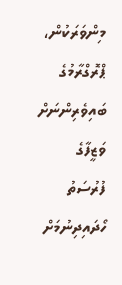މިންވަރަކުން، ޕްރޮގްރާމުގެ ބައިވެރިންނަށް ވަޒީފާގެ ފުރުސަތު ހޯދައިދިނުމަށް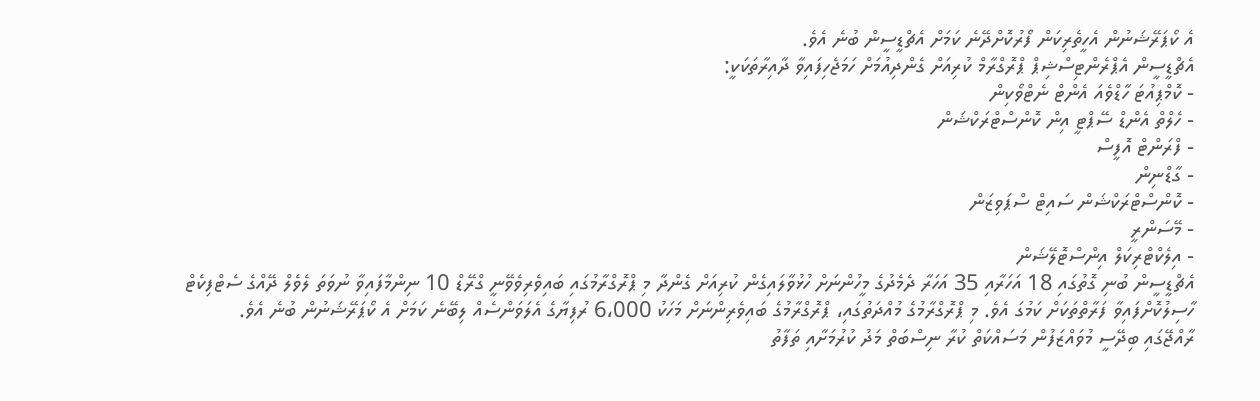އެ ކޯޕަރޭޝަނުން އެހީތެރިކަން ފޯރުކޮށްދޭނެ ކަމަށް އެޗްޑީސީން ބުނެ އެވެ.
އެޗްޑީސީން އެޕްރެންޓިސްޝިޕް ޕްރޮގްރާމް ކުރިއަށް ގެންދިއުމަށް ހަމަޖެހިފައިވާ ދާއިރާތަކަކީ:
- ކޮމްޕިއުޓަ ހާޑްވެއަ އެންޓް ނެޓްވޯކިން
- ހެލްތް އެންޑް ސޭޕްޓީ އިން ކޮންސްޓްރަކްޝަން
- ފްރަންޓް އޮފީސް
- ގާޑްނިން
- ކޮންސްޓްރަކްޝަން ސައިޓް ސްޕަވިޒަން
- މޭސަންރީ
- އިލެކްޓްރިކަލް އިންސްޓޮލޭޝަން
އެޗްޑީސީން ބުނި ގޮތުގައި 18 އަހަރާއި 35 އަހަރާ ދެމެދުގެ މީހުންނަށް ހުޅުވާލައިގެން ކުރިއަށް ގެންދާ މި ޕްރޮގްރާމުގައި ބައިވެރިވެވޭނީ ގްރޭޑް 10 ނިންމާފައިވާ ނުވަތަ ލެވެލް ދޭއްގެ ސެޓްފިކެޓް ހާސިލުކޮށްފައިވާ ފަރާތްތަކަށް ކަމުގަ އެވެ. މި ޕްރޮގްރާމުގެ މުއްދަތުގައި، ޕްރޮގްރާމުގެ ބައިވެރިންނަށް މަހަކު 6،000 ރުފިޔާގެ އެލަވަންސެއް ލިބޭނެ ކަމަށް އެ ކޯޕަރޭޝަނުން ބުނެ އެވެ.
ރާއްޖޭގައި ބިދޭސީ މުވައްޒަފުން މަސައްކަތް ކުރާ ނިސްބަތް މަދު ކުރުމަށާއި ތަފާތު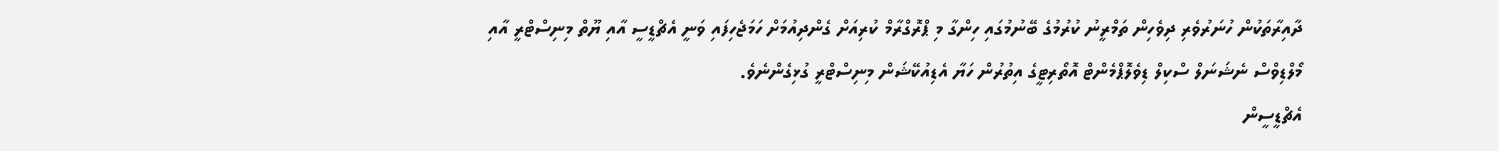ދާއިރާތަކުން ހުނަރުވެރި ދިވެހިން ތަމްރީނު ކުރުމުގެ ބޭނުމުގައި ހިންގާ މި ޕްރޮގްރާމް ކުރިއަށް ގެންދިއުމަށް ހަމަޖެހިފައި ވަނީ އެޗްޑީސީ އާއި ޔޫތް މިނިސްޓްރީ އާއި މޯލްޑިވްސް ނެޝަނަލް ސްކިލް ޑިވެލޮޕްމެންޓް އޮތޯރިޓީގެ އިތުރުން ހަޔާ އެޑިއުކޭޝަން މިނިސްޓްރީ ގުޅިގެންނެވެ.
އެޗްޑީސީން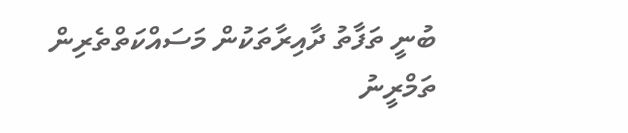ބުނީ ތަފާތު ދާއިރާތަކުން މަސައްކަތްތެރިން ތަމްރީނު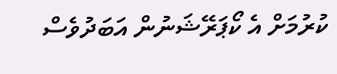ކުރުމަށް އެ ކޯޕަރޭޝަނުން އަބަދުވެސް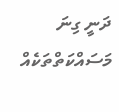ދަނީ ގިނަ މަސައްކަތްތަކެއް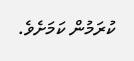ކުރަމުން ކަމަށެވެ.